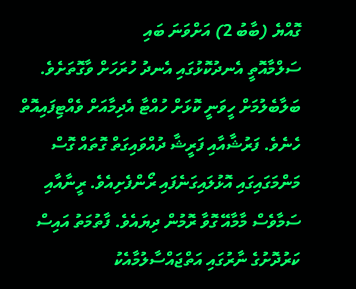ގޮއްޔެ (ބާބު 2) އަށްވަނަ ބައި
ސަލްމާއޮތީ އެނދުކޮޅުގައި އެނދު ހުރަހަށް ވާގޮތަށެވެ. ބަލާބެލުމަށް ހީވަނީ ކޮޅަށް ހުއްޓާ އެދިމާއަށް ވެއްޓިފައިއޮތް ހެނެވެ. ފަރުޝާއާއި ފަރީޝާ ދުއްވައިގަތް ގޮތައް ގޮސް މަންމަގައިގައި އޮޅުލައިގަނެފައި ރޯންފެށިއެވެ. ރީނާއާއި ސަމާވެސް މާމާއޭ ގޮވާ ރޮމުން ދިޔައެވެ. ފާތުމަތު އައިސް ކަރުދޮށުގެ ނާރުގައި އަތްޖައްސާލުމާއެކު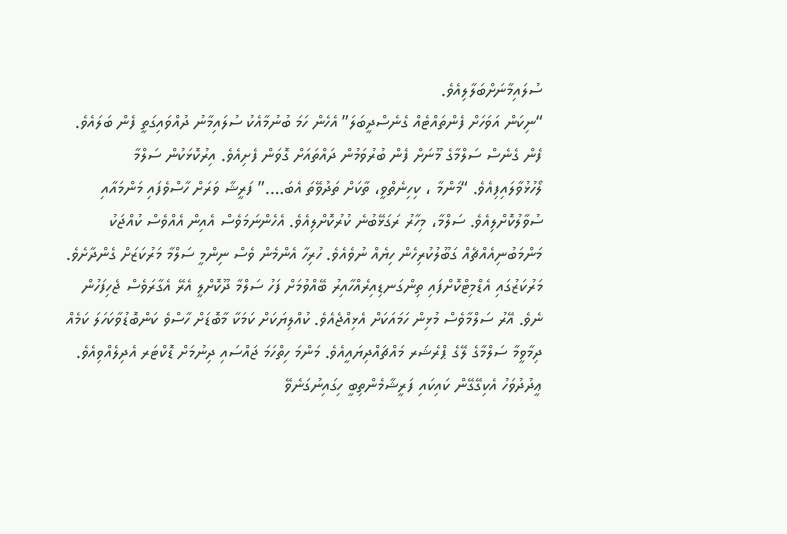ސުލައިމާނަށްބަލާލިއެވެ.
“ނިކަން އަވަހަށް ފެންތައްޓެއް ގެނެސްދީބަލަ” އެހެން ހަމަ ބުނުމާއެކު ސުލައިމާނު ދުއްވައިގަތީ ފެން ބަލައެވެ. ފެން ގެނެސް ސަލްމާގެ މޫނަށް ފެން ބުރުވަމުން ދައްތައަށް ގޮވަން ފެށިއެވެ. އިރުކޮޅަކުން ސަލްމާ ލޯހުޅުވާލައިފިއެވެ. “މަންމާ ، ކިހިނެތްވީ، ތާކަށް ތަދުވޭތަ އެބަ….” ފަރީޝާ ވަރަށް ހާސްވެފައި މަންމައާއި ސުވާލުކޮށްލިއެވެ. ސަލްމާ، މިހާރު ރަގަޅޭބުނެ ކުރުކޮށްލިއެވެ. އެހެންނަމަވެސް އެއިން އެއްވެސް ކުއްޖަކު މަންމަބުނިއެއްޗެއް ގަބޫލުކުރިހެން ހިޔެއް ނުވެއެވެ. ހުރިހާ އެންމެން ވެސް ނިންމީ ސަލްމާ މަރުކަޒަށް ގެންދާށެވެ. މަރުކަޒުގައި އެޑްމިޓްކޮށްފައި ތިންގަނޑިއިރެއްހާއިރު ބޭއްވުމަށް ފަހު ސަލްމާ ދޫކޮށްލީ އެރޭ އެގާރަވެސް ޖެހިފަހުން ނެވެ. އޭރު ސަލްމާވެސް މުޅިން ހަމައަކަށް އެޅިއްޖެއެވެ. ކުއްލިޔަކަށް ކަމަކާ މާބޮޑަށް ހާސްވެ ކަންބޮޑުވާކަހަލަ ކަމެއް ދިމާވީމާ ސަލްމާގެ ލޭގެ ޕްރެޝަރ މައްޗައްދިޔައީއެވެ. މަންމަ ހިތްހަމަ ޖައްސައި ދިނުމަށް ޑޮކްޓަރ އެދިލެއްވިއެވެ.
ޢީދުދުވަހު އެކިގޭގޭން ކައިކައި ފަރީޝާމެންތިބީ ހިގައިނުގަނެވޭ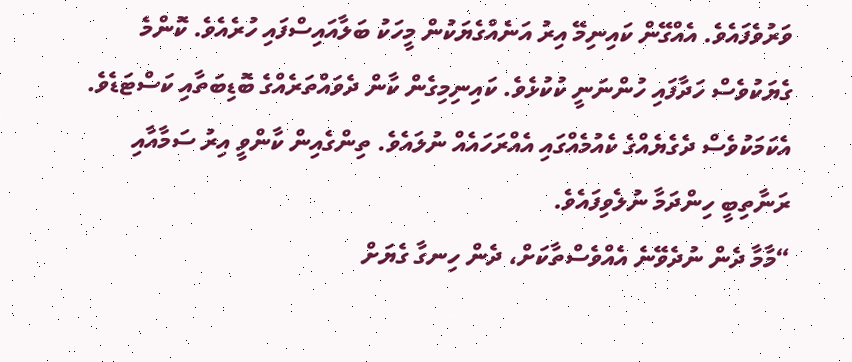ވަރުވެފައެވެ. އެއްގޭން ކައިނިމޭ އިރު އަނެއްގެޔަކުން މީހަކު ބަލާއައިސްފައި ހުރެއެވެ. ކޮންމެ ގެޔަކުވެސް ހަދާފައި ހުންނަނީ ކުކުޅެވެ. ކައިނިމިގެން ކާން ދެވައްތަރެއްގެ ބޮޑިބަތާއި ކަސްޓަޑެވެ. އެކަމަކުވެސް ދެގެޔެއްގެ ކެއުމެއްގައި އެއްރަހައެއް ނުލައެވެ. ތިންގެއިން ކާންވީ އިރު ސަމާއާއި ރަނާތިބީ ހިންދަމާ ނުލެވިފައެވެ.
“މާމާ ދެން ނުދެވޭނެ އެއްވެސްތާކަށް، ދެން ހިނގާ ގެޔަށް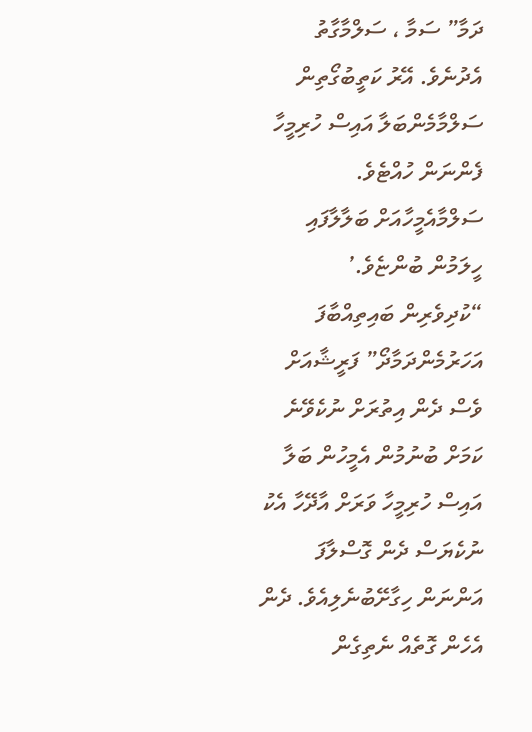ދަމާ” ސަމާ ، ސަލްމާގާތު އެދުނެވެ. އޭރު ކަތީބުގޯތިން ސަލްމާމެންބަލާ އައިސް ހުރިމީހާ ފެންނަން ހުއްޓެވެ. ސަލްމާއެމީހާއަށް ބަލާލާފައި ހީލަމުން ބުންޏެވެ.’
“ކުދިވެރިން ބައިތިއްބާފަ އަހަރުމެންދަމާދޯ” ފަރީޝާއަށް ވެސް ދެން އިތުރަށް ނުކެވޭނެ ކަމަށް ބުނުމުން އެމީހުން ބަލާ އައިސް ހުރިމީހާ ވަރަށް އާދޭހާ އެކު ނުކެޔަސް ދެން ގޮސްލާފަ އަންނަން ހިގާށޭބުނެލިއެވެ. ދެން އެހެން ގޮތެއް ނެތިގެން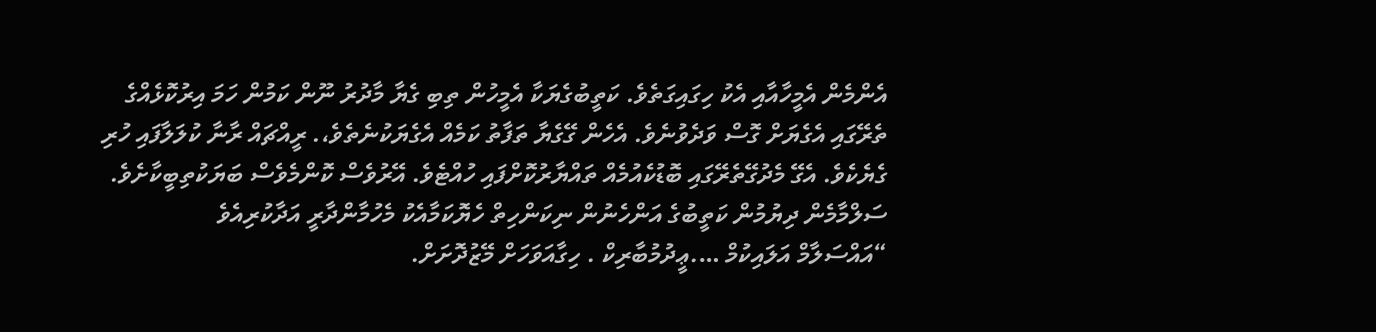އެންމެން އެމީހާއާއި އެކު ހިގައިގަތެވެ. ކަތީބުގެޔަކާ އެމީހުން ތިބި ގެޔާ މާދުރު ނޫން ކަމުން ހަމަ އިރުކޮޅެއްގެ ތެރޭގައި އެގެޔަށް ގޮސް ވަދެވުނެވެ. އެހެން ގޭގެޔާ ތަފާތު ކަމެއް އެގެޔަކުނެތެވެ،. ރީއްޗައް ރާނާ ކުލަލާފައި ހުރި ގެޔެކެވެ. އެގޭ މެދުގޭތެރޭގައި ބޮޑުކެއުމެއް ތައްޔާރުކޮށްފައި ހުއްޓެވެ. އޭރުވެސް ކޮންމެވެސް ބަޔަކުތިބީކާށެވެ. ސަލްމާމެން ދިޔުމުން ކަތީބުގެ އަންހެނުން ނިކަންހިތް ހެޔޮކަމާއެކު މެހުމާންދާރީ އަދާކުރިއެވެ
“އައްސަލާމް އަލައިކުމް ….ޢީދުމުބާރިކް . ހިގާއަވަހަށް މޭޒުދޮށަށް.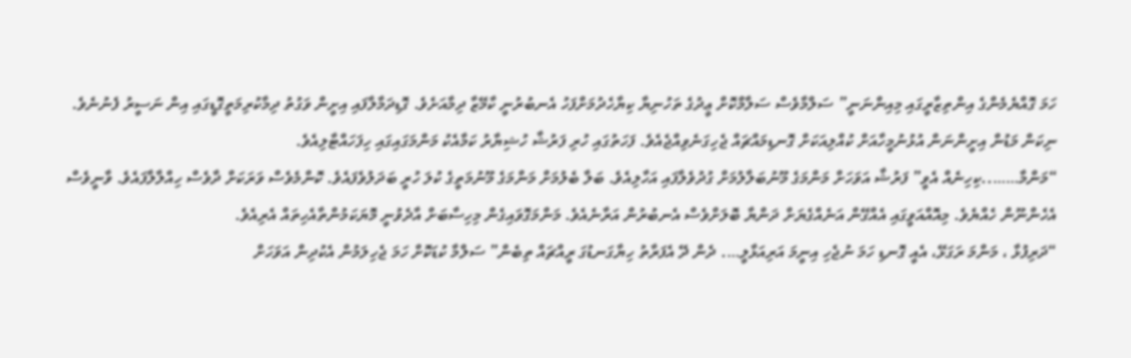ހަމަ ގޮއްޔެމެންގެ އިންތިޒާރީގައި މިއިންނަނީ” ސަލްމާވެސް ސަލާމްކޮށް ޢީދުގެ ތަހުނިޔާ ކިޔާހެދުމަށްފަހު އެނބުރުނީ ކާމޭޒާ ދިމާއަށެވެ. ގޮޑިދަމާލާފައި އިށީން ވަގުތު ދިމާކުރިމަތީގޮޑީގައި އިން ނަސީރު ފެނުނެވެ. ނިކަން މަޑުން އިށީންނަން އުޅުނުމީހާއަށް ކުއްލިއަކަށް ގޮނޑިމައްޗައް ޖެހިގަނެވިއްޖެއެވެ. ފަހަތުގައި ހުރި ފަރުޝާ ހުޝިޔާރު ކަމާއެކު މަންމަގައިގައި ހިފަހައްޓާލިއެވެ.
“މަންމާ……..ކިހިނެއް އެވީ” ފަރުޝާ އަވަހަށް މަންމަގެ މޫނުބަލާލުމަށް ގުދުވެލާފައި އަހާލިއެވެ. ބަލާ ބެލުމަށް މަންމަގެ މޫނުމަތީގެ ކުލަ ހުރީ ބަދަލުވެފައެވެ. ކޮންމެވެސް ވަރަކަށް ދާވެސް ހިއްލާލާފައެވެ. ވާނީވެސް އެހެންނޫން ހެއްޔެވެ. މިއޮއްއަވީގައި އެއްގޭން އަނެއްގެޔަށް ދަންޔާ ބޮލަށްވެސް އެނބުރުން އަރާނެއެވެ. މަންމަގޮވައިގެން މިހިސާބަށް އާދެވުނީ މޮޔަކަމުންތާއެހިތައް އެރިއެވެ.
“ދަރިފުޅާ ، މަންމަ ރަގަޅޭ، އެއީ ގޮނޑި ހަމަ ނުޖެހި އިނީމަ އަރިއަޅާލީ…. ދެން ދޭ އެފަރާތު ހިޔާގަނޑުގަ ރީއްޗައް ތިބެން” ސަލްމާ ކުޑަކޮށް ހަމަ ޖެހިލަމުން އެކުދިން އަވަހަށް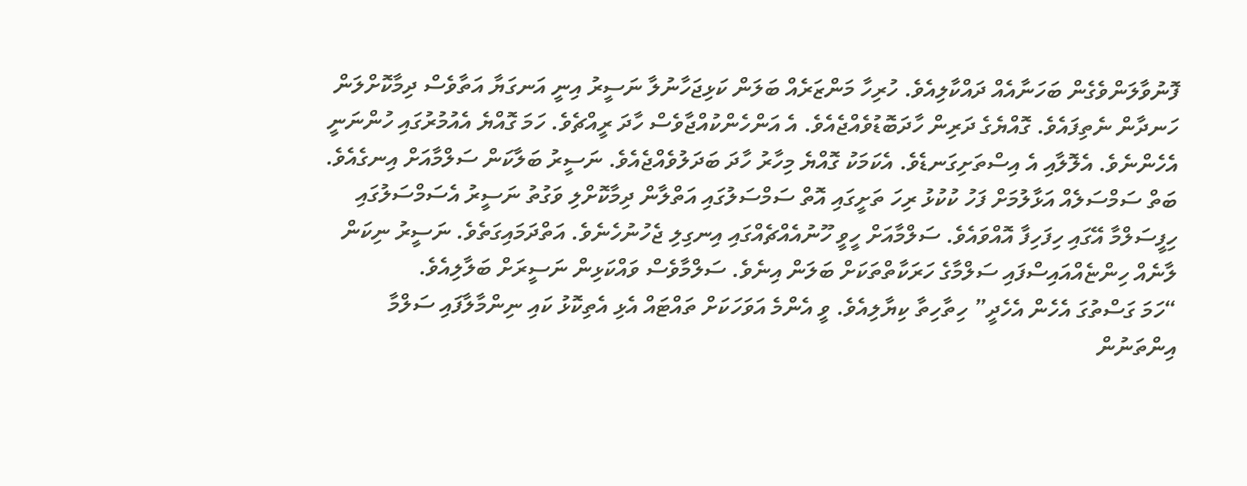ފޮނުވާލަންވެގެން ބަހަނާއެއް ދައްކާލިއެވެ. ހުރިހާ މަންޒަރެއް ބަލަން ކަޅިޖަހާނުލާ ނަސީރު އިނީ އަނގަޔާ އަތާވެސް ދިމާކޮށްލަން ހަނދާން ނެތިފައެވެ. ގޮއްޔެގެ ދަރިން ހާދަބޮޑުވެއްޖެއެވެ. އެ އަންހެންކުއްޖާވެސް ހާދަ ރީއްޗެވެ. ހަމަ ގޮއްޔެ އެއުމުރުގައި ހުންނަނީ އެހެންނެވެ. އެލޮލާއި އެ އިސްތަށިގަނޑެވެ. އެކަމަކު ގޮއްޔެ މިހާރު ހާދަ ބަދަލުވެއްޖެއެވެ. ނަސީރު ބަލާކަން ސަލްމާއަށް އިނގެއެވެ. ބަތް ސަމްސަލެއް އަޅާލުމަށް ފަހު ކުކުޅު ރިހަ ތަށީގައި އޮތް ސަމްސަލުގައި އަތްލާން ދިމާކޮށްލި ވަގުތު ނަސީރު އެސަމްސަލުގައި ހިފީސަލްމާ އޭގައި ހިފަހިފާ އޮއްވައެވެ. ސަލްމާއަށް ހީވީ ހޫނުއެއްޗެއްގައި އިނގިލި ޖެހުނުހެނެވެ. އަތްދަމައިގަތެވެ. ނަސީރު ނިކަން ލާނެއް ހިންޏެއްއައިސްފައި ސަލްމާގެ ހަރަކާތްތަކަށް ބަލަން އިނެވެ. ސަލްމާވެސް ވައްކަޅިން ނަސީރަށް ބަލާލިއެވެ.
“ހަމަ ގަސްތުގަ އެހެން އެހެދީ” ހިތާހިތާ ކިޔާލިއެވެ. ވީ އެންމެ އަވަހަކަށް ތައްޓައް އެޅި އެތިކޮޅު ކައި ނިންމާލާފައި ސަލްމާ އިންތަނުން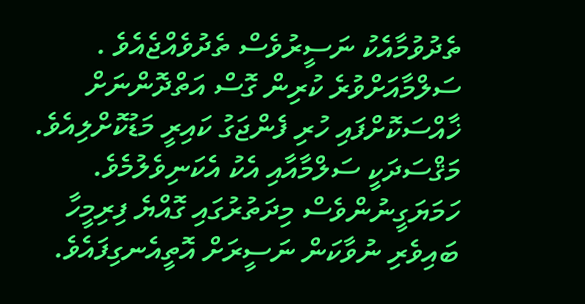ތެދުވުމާއެކު ނަސީރުވެސް ތެދުވެއްޖެއެވެ . ސަލްމާއަށްވުރެ ކުރިން ގޮސް އަތްދޮންނަށް ޚާއްސަކޮށްފައި ހުރި ފެންޖަގު ކައިރީ މަޑުކޮށްލިއެވެ. މަޤްސަދަކީ ސަލްމާއާއި އެކު އެކަނިވެލުމެވެ. ހަމަޔަގީނުންވެސް މިދަތުރުގައި ގޮއްޔެ ފިރިމީހާ ބައިވެރި ނުވާކަން ނަސީރަށް އޮތީއެނގިފައެވެ.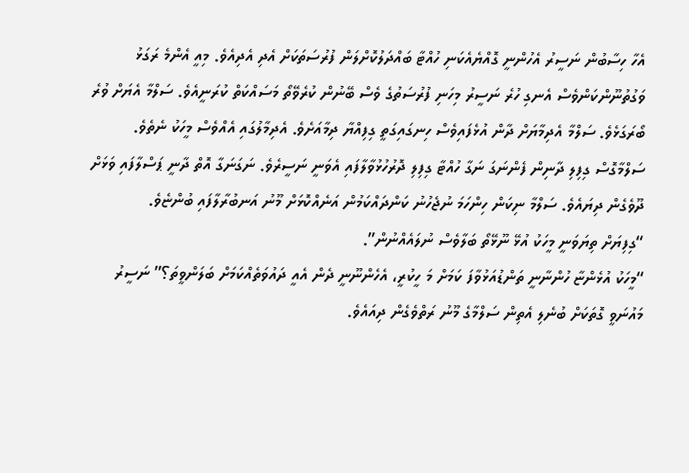އެހާ ހިސާބުން ނަސީރު އެހުންނީ ގޮއްޔެއެކަނި ހުއްޓާ ބައްދަލުކޮށްލަން ފުރުސަތަކަށް އެދި އެދިއެވެ. މިއީ އެންމެ ރަގަޅު ވަގުތުނޫންކަންވެސް އެނގި ހުރެ ނަސީރު މިހަނި ފުރުސަތުގެ ވެސް ބޭނުން ކުރެވޭތޯ މަސައްކަތް ކުރަނީއެވެ. ސަލްމާ އެޔަށް ވުރެ ބޯރަގަޅެވެ. ސަލްމާ އެދިމާޔަށް ދާން އުޅެފައިވެސް ހިނގައިގަތީ ގިފިއްޔާ ދިމާއަށެވެ. އެދިމާލުގައި އެއްވެސް މީހަކު ނެތެވެ. ސަލްމާގޮސް ގިފިލި ދާނިން ފެންނަގަ ނަގާ ހުއްޓާ ގިފިލި ދޮރުހުޅުވާލާފައި އެވަނީ ނަސީރެވެ. ނަގަނަގާ އޮތް ދާނީ ޕަސްލާފައި ވަޅަށް ދޫވެގެން ދިޔައެވެ. ސަލްމާ ނިކަން ހިންހަމަ ނުޖެހުނު ކަންދައްކަމުން އަނެއްކޮޅަށް މޫނު އަނބުރާލާފައި ބުންޏެވެ.
“ގިފިޔަށް ތިޔަވަނީ މީހަކު އުޅޭ ނޫޅޭތޯ ބަލާވެސް ނުލައެއްނުން”.
“މީހަކު އުޅެންޏާ ހުންނާނީ ތަންޑުއަޅުވާފަ ކަމަށް މަ ހީކުރީ، އެހެންނޫނީ ދެން އެއީ ދައުވަތެއްކަމަށް ބަލަންވީތަ؟” ނަސީރު މައުނަވީ ގޮތަކަށް ބުނެލި އެތިން ސަލްމާގެ މޫނު ރަތްވެގެން ދިއައެވެ.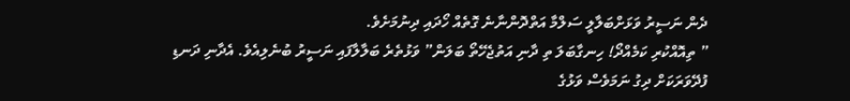ދެން ނަސީރު ވަޅަށްބަލާލީ ސަލްމާ އަތްދޮންނާނެ ގޮތެއް ހޯދައި ދިނުމަށެވެ.
” ތިއޮއްކުރި ކަމެއްދޯ! ހިނގާބަލަ ތި ދާނި އަތުޖެހޭތޯ ބަލަން” ވަޅުތެރެ ބަލާލާފައި ނަސީރު ބުނެލިއެވެ. އެދާނި ދަނޑި ފުދޭވަރަކަށް ދިގު ނަމަވެސް ވަޅުގެ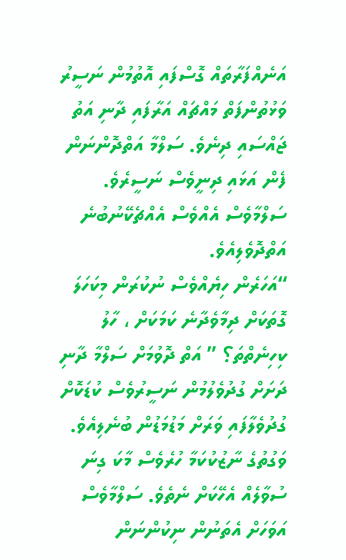އަނެއްފަރާތައް ގޮސްފައި އޮތުމުން ނަސީރު ވަޅުތުންފަތް މައްޗައް އަރާފައި ދާނި އަތު ޖައްސައި ދިނެވެ. ސަލްމާ އަތްދޮންނަން ފެން އަޅައި ދިނީވެސް ނަސީރެވެ. ސަލްމާވެސް އެއްވެސް އެއްޗެކޭނުބުނެ އަތްދޮވެލިއެވެ.
“އަހަރެން ހިޔެއްވެސް ނުކުރަން މިކަހަލަ ގޮތަކަށް ދިމާވެދާނެ ކަމަކަށް ، ހާލު ކިހިނެތްތަ؟ ” އަތް ދޮވުމަށް ސަލްމާ ދާނި ދަށަށް ގުދުވެލުމުން ނަސީރުވެސް ކުޑަކޮށް ގުދުވެލާފައި ވަރަށް މަޑުމަޑުން ބުނެލިއެވެ.
ވަގުތުގެ ނާޒުކުކަމާ ހުރެވެސް މާކަ ގިނަ ސުވާލެއް އެހޭކަށް ނެތެވެ. ސަލްމާވެސް އަވަހަށް އެތަނުން ނިކުންނަން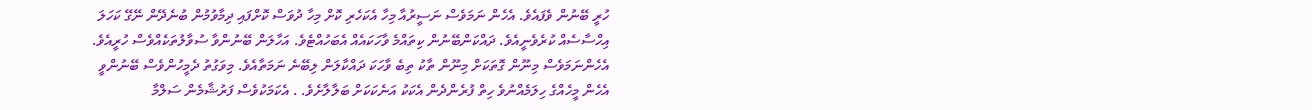ހުރީ ބޭނުން ވެފައެވެ. އެހެން ނަމަވެސް ނަސީރުއާ މިހާ އެކަހެރި ކޮށް މިހާ ދުވަސް ކޮށްފައި ދިމާވުމުން ބުނެދޭން ނޭގޭ ކަހަލަ އިހްސާސެއް ކުރެވެނީއެވެ. ދައްކަންބޭނުން ކިތައްމެ ވާހަކައެއް އެބަހުއްޓެވެ. އަހާލަން ބޭނުންވާ ސުވާލުތަކެއްވެސް ހުރީއެވެ. އެހެންނަމަވެސް މިނޫން ގޮތަކަށް މިނޫން ތާކު ތިބެ ވާހަކަ ދައްކާލަން ލިބޭނެ ނަމަތާއެވެ. މިވަގުތު ދެމީހުންވެސް ބޭނުންވީ އެހެން މީހެއްގެ ހިލަމެއްނުވެ ހިތް ފުރެންދެން އެކަކު އަނެކަކަށް ބަލާލާށެވެ. . އެކަމަކުވެސް ފަރުޝާމެން ސަލްމާ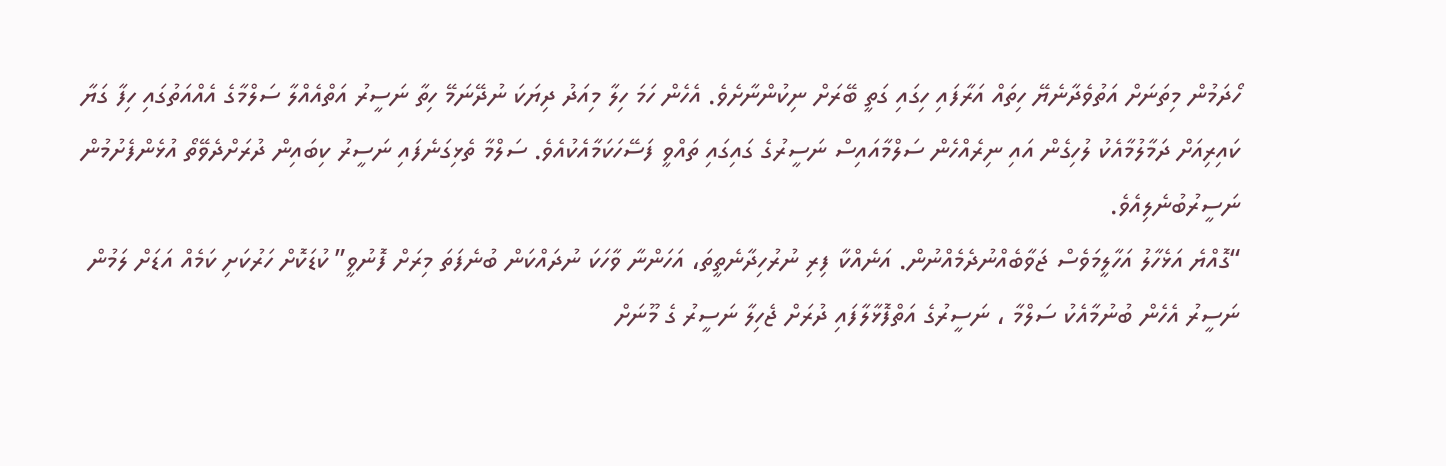ހޯދަމުން މިތަނަށް އަތުވެދާނެޔޭ ހިތައް އަރާފައި ހިގައި ގަތީ ބޭރަށް ނިކުންނާށެވެ. އެހެން ހަމަ ހިލާ މިއަދު ދިޔަކަ ނުދޭނަމޭ ހިތާ ނަސީރު އަތްއެއްލާ ސަލްމާގެ އެއްއަތުގައި ހިފާ ގަޔާ ކައިރިއަށް ދަމާލުމާއެކު ލުހިގެން އައި ނިރެއްހެން ސަލްމާއައިސް ނަސީރުގެ ގައިގައި ތައްވީ ފަސޭހަކަމާއެކުއެވެ. ސަލްމާ ތެޅިގަނެފައި ނަސީރު ކިބައިން ދުރަށްދެވޭތޯ އުޅެންފެށުމުން ނަސީރުބުނެލިއެވެ.
“ގޮއްޔެ އަޅެހާލު އަހާލީމަވެސް ޖަވާބެއްނުދެމެއްނުން. އަނެއްކާ ފިރި ނުރުހިދާނެތީތަ، އަހަންނާ ވާހަކަ ނުދައްކަން ބުނެފަތަ މިރަށް ފޮނުވީ” ކުޑަކޮށް ހަރުކަށި ކަމެއް އަޑަށް ލަމުން ނަސީރު އެހެން ބުނުމާއެކު ސަލްމާ ، ނަސީރުގެ އަތްފޮޅާލާފައި ދުރަށް ޖެހިލާ ނަސީރު ގެ މޫނަށް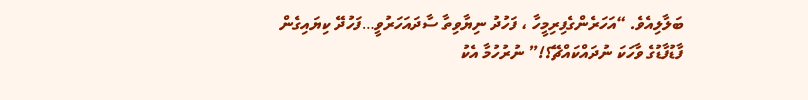ބަލާލިއެވެ. “އަހަރެންގެފިރިމީހާ ، ފަހުދު ނިޔާވިތާ ސާދައަހަރުވީ…ފަހުދޭ ކިޔައިގެން ފާޑުފާޑުގެ ވާހަކަ ނުދައްކައްޗޭ؟!” ނުރުހުމާ އެކު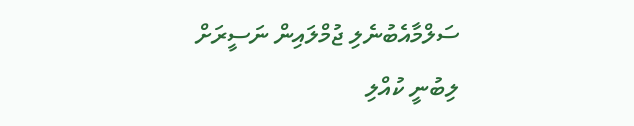ސަލްމާއެބުނެލި ޖުމްލައިން ނަސީރަށް ލިބުނީ ކުއްލި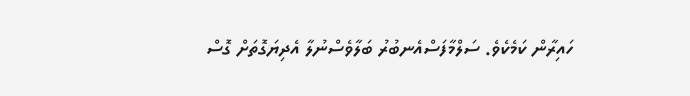ހައިރާން ކަމެކެވެ. ސަލްމާފަސްއެނބުރު ބަލާވެސްނުލާ އެދިޔަގޮތަށް ގޮސް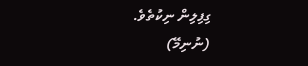ގިފިލިން ނިކުތެވެ.
(ނުނިމޭ)